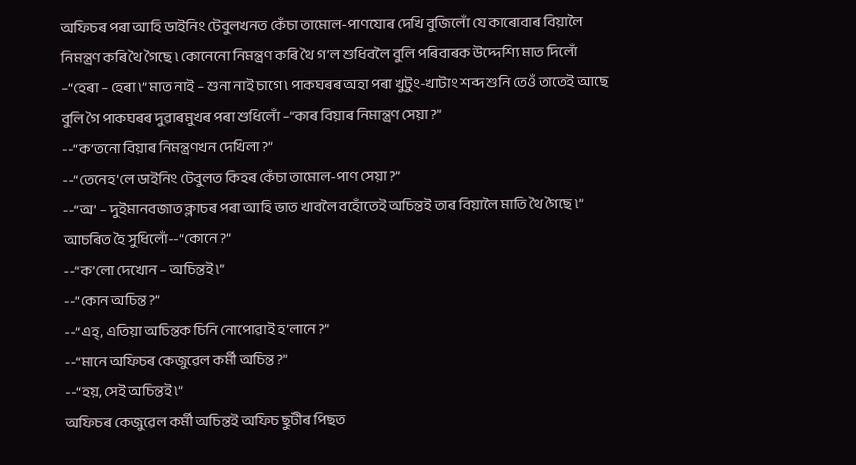অফিচৰ পৰা আহি ডাইনিং টেবুলখনত কেঁচা তামোল-পাণযোৰ দেখি বুজিলোঁ যে কাৰোবাৰ বিয়ালৈ নিমন্ত্ৰণ কৰি থৈ গৈছে ৷ কোনেনো নিমন্ত্ৰণ কৰি থৈ গ’ল শুধিবলৈ বুলি পৰিবাৰক উদ্দেশ্যি মাত দিলোঁ –“হেৰা – হেৰা ৷” মাত নাই – শুনা নাই চাগে ৷ পাকঘৰৰ অহা পৰা খুটুং-খাটাং শব্দ শুনি তেওঁ তাতেই আছে বুলি গৈ পাকঘৰৰ দুৱাৰমুখৰ পৰা শুধিলোঁ –“কাৰ বিয়াৰ নিমান্ত্ৰণ সেয়া ?”
--“ক’তনো বিয়াৰ নিমন্ত্ৰণখন দেখিলা ?”
--“তেনেহ’লে ডাইনিং টেবুলত কিহৰ কেঁচা তামোল-পাণ সেয়া ?”
--“অ’ – দুইমানবজাত ক্লাচৰ পৰা আহি ভাত খাবলৈ বহোঁতেই অচিন্তই তাৰ বিয়ালৈ মাতি থৈ গৈছে ৷”
আচৰিত হৈ সুধিলোঁ--“কোনে ?”
--“ক’লো দেখোন – অচিন্তই ৷”
--“কোন অচিন্ত ?”
--“এহ্, এতিয়া অচিন্তক চিনি নোপোৱাই হ’লানে ?”
--“মানে অফিচৰ কেজুৱেল কৰ্মী অচিন্ত ?”
--“হয়, সেই অচিন্তই ৷”
অফিচৰ কেজুৱেল কৰ্মী অচিন্তই অফিচ ছুটীৰ পিছত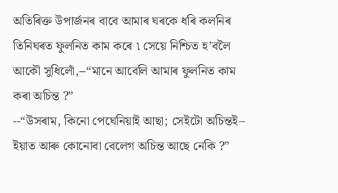অতিৰিক্ত উপাৰ্জনৰ বাবে আমাৰ ঘৰকে ধৰি কলনিৰ তিনিঘৰত ফুলনিত কাম কৰে ৷ সেয়ে নিশ্চিত হ’বলৈ আকৌ সুধিলোঁ,--“মানে আবেলি আমাৰ ফুলনিত কাম কৰা অচিন্ত ?”
--“উসৰাম, কিনো পেঘেনিয়াই আছা; সেইটো অচিন্তই– ইয়াত আৰু কোনোবা বেলেগ অচিন্ত আছে নেকি ?”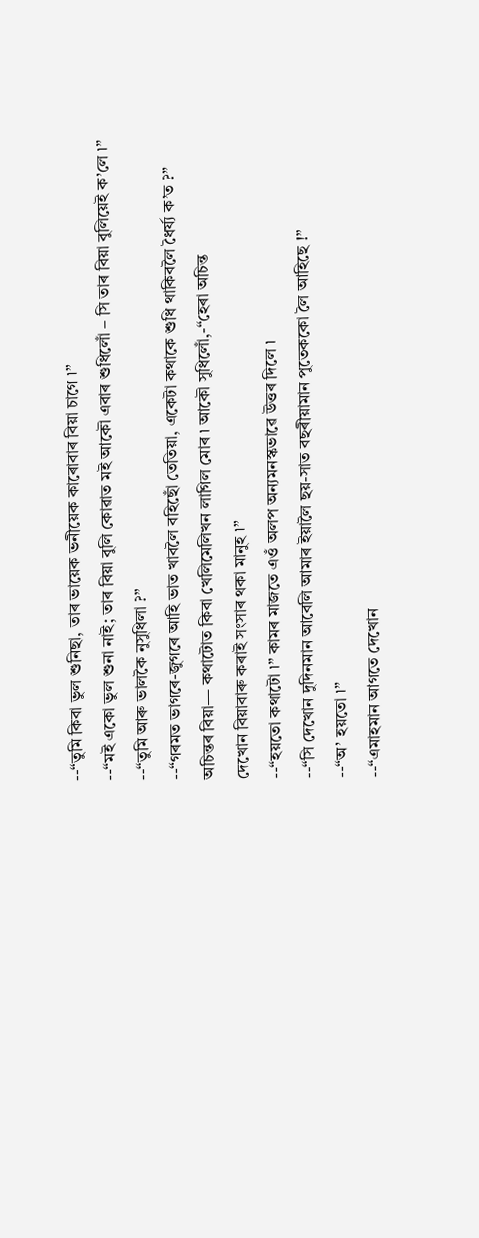--“তুমি কিবা ভুল শুনিছা, তাৰ ভায়েক ভনীয়েক কাৰোবাৰ বিয়া চাগে ৷”
--“মই একো ভুল শুনা নাই; তাৰ বিয়া বুলি কোৱাত মই আকৌ এবাৰ শুধিলোঁ – সি তাৰ বিয়া বুলিয়েই ক’লে ৷”
--“তুমি আৰু ভালকৈ নুসুধিলা ?”
--“গৰমত ভাগৰে-জুগৰে আহি ভাত খাবলৈ বহিছোঁ তেতিয়া, একেটা কথাকে শুধি থাকিবলৈ ধৈৰ্য্য ক’ত ?”
অচিন্তৰ বিয়া— কথাটোত কিবা খেলিমেলিখন লাগিল মোৰ ৷ আকৌ সুধিলোঁ,-“হেৰা অচিন্ত
দেখোন বিয়াবাৰু কৰাই সংসাৰ থকা মানুহ ৷”
--“হয়তো কথাটো ৷” কামৰ মাজতে এওঁ অলপ অন্যমনস্কভাৱে উত্তৰ দিলে ৷
--“সি দেখোন দুদিনমান আবেলি আমাৰ ইয়ালৈ ছয়-সাত বছৰীয়ামান পুতেককো লৈ আহিছে !”
--“অ’ হয়তো ৷”
--“এমাহমান আগতে দেখোন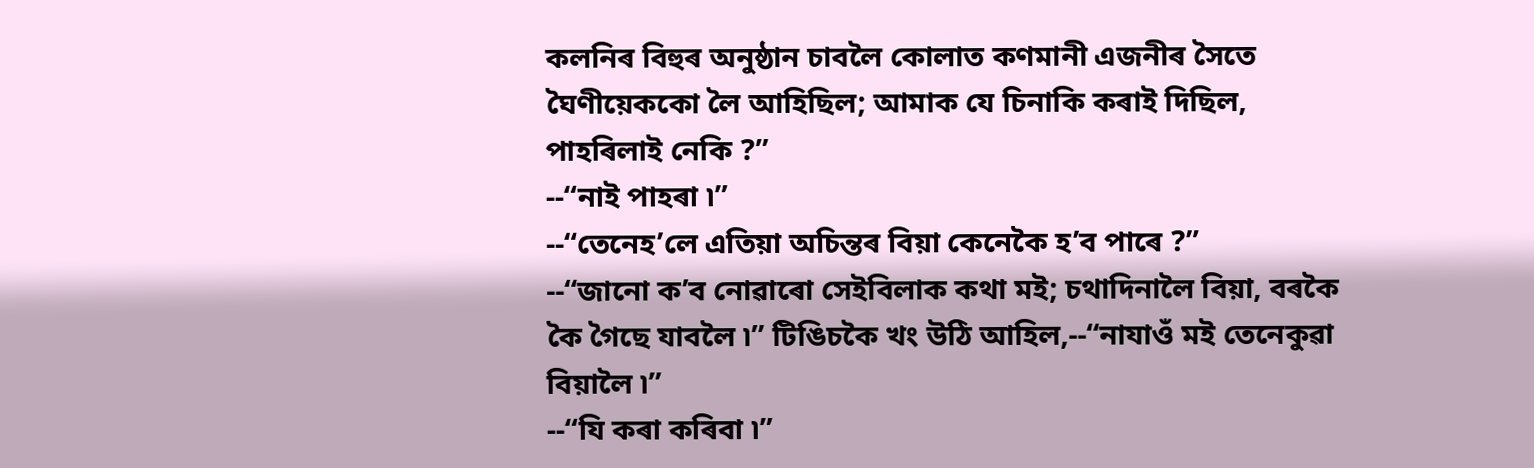কলনিৰ বিহুৰ অনুষ্ঠান চাবলৈ কোলাত কণমানী এজনীৰ সৈতে ঘৈণীয়েককো লৈ আহিছিল; আমাক যে চিনাকি কৰাই দিছিল, পাহৰিলাই নেকি ?”
--“নাই পাহৰা ৷”
--“তেনেহ’লে এতিয়া অচিন্তৰ বিয়া কেনেকৈ হ’ব পাৰে ?”
--“জানো ক’ব নোৱাৰো সেইবিলাক কথা মই; চথাদিনালৈ বিয়া, বৰকৈ কৈ গৈছে যাবলৈ ৷” টিঙিচকৈ খং উঠি আহিল,--“নাযাওঁ মই তেনেকুৱা বিয়ালৈ ৷”
--“যি কৰা কৰিবা ৷”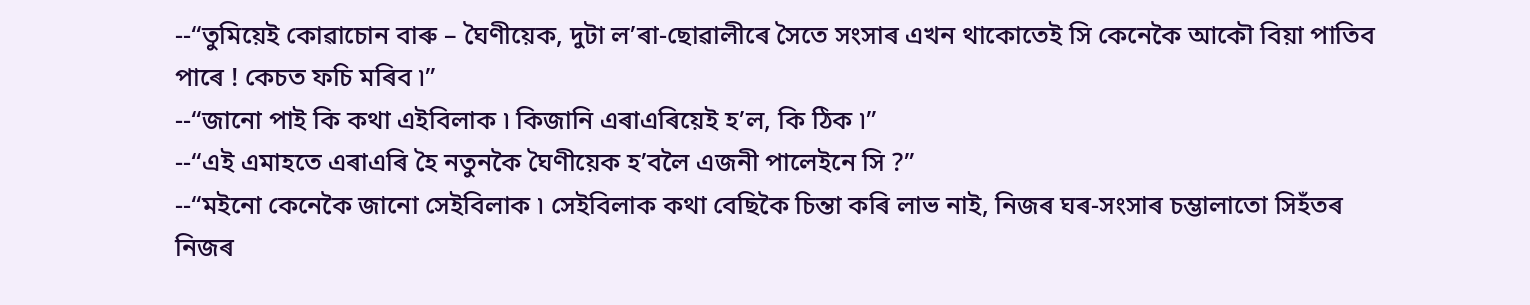--“তুমিয়েই কোৱাচোন বাৰু – ঘৈণীয়েক, দুটা ল’ৰা-ছোৱালীৰে সৈতে সংসাৰ এখন থাকোতেই সি কেনেকৈ আকৌ বিয়া পাতিব পাৰে ! কেচত ফচি মৰিব ৷”
--“জানো পাই কি কথা এইবিলাক ৷ কিজানি এৰাএৰিয়েই হ’ল, কি ঠিক ৷”
--“এই এমাহতে এৰাএৰি হৈ নতুনকৈ ঘৈণীয়েক হ’বলৈ এজনী পালেইনে সি ?”
--“মইনো কেনেকৈ জানো সেইবিলাক ৷ সেইবিলাক কথা বেছিকৈ চিন্তা কৰি লাভ নাই, নিজৰ ঘৰ-সংসাৰ চম্ভালাতো সিহঁতৰ নিজৰ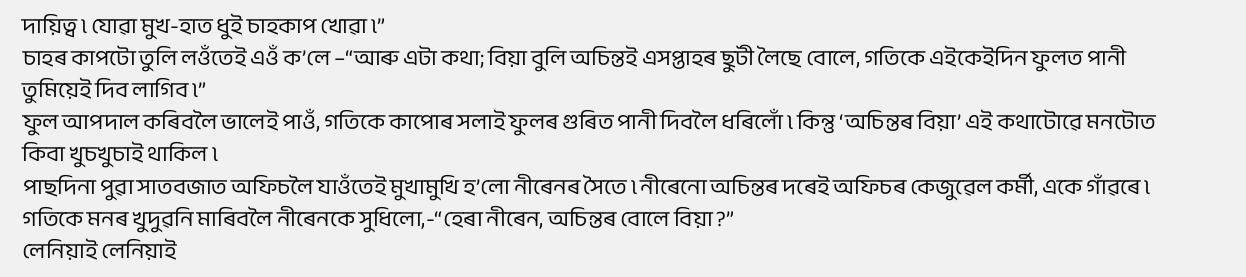দায়িত্ব ৷ যোৱা মুখ-হাত ধুই চাহকাপ খোৱা ৷”
চাহৰ কাপটো তুলি লওঁতেই এওঁ ক’লে –“আৰু এটা কথা; বিয়া বুলি অচিন্তই এসপ্তাহৰ ছুটী লৈছে বোলে, গতিকে এইকেইদিন ফুলত পানী তুমিয়েই দিব লাগিব ৷”
ফুল আপদাল কৰিবলৈ ভালেই পাওঁ, গতিকে কাপোৰ সলাই ফুলৰ গুৰিত পানী দিবলৈ ধৰিলোঁ ৷ কিন্তু ‘অচিন্তৰ বিয়া’ এই কথাটোৱে মনটোত কিবা খুচখুচাই থাকিল ৷
পাছদিনা পুৱা সাতবজাত অফিচলৈ যাওঁতেই মুখামুখি হ’লো নীৰেনৰ সৈতে ৷ নীৰেনো অচিন্তৰ দৰেই অফিচৰ কেজুৱেল কৰ্মী, একে গাঁৱৰে ৷ গতিকে মনৰ খুদুৱনি মাৰিবলৈ নীৰেনকে সুধিলো,-“হেৰা নীৰেন, অচিন্তৰ বোলে বিয়া ?”
লেনিয়াই লেনিয়াই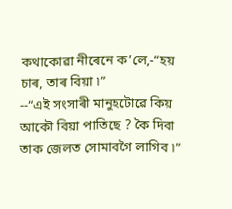কথাকোৱা নীৰেনে ক’লে,-“হয় চাৰ, তাৰ বিয়া ৷”
--“এই সংসাৰী মানুহটোৱে কিয় আকৌ বিয়া পাতিছে ? কৈ দিবা তাক জেলত সোমাবগৈ লাগিব ৷”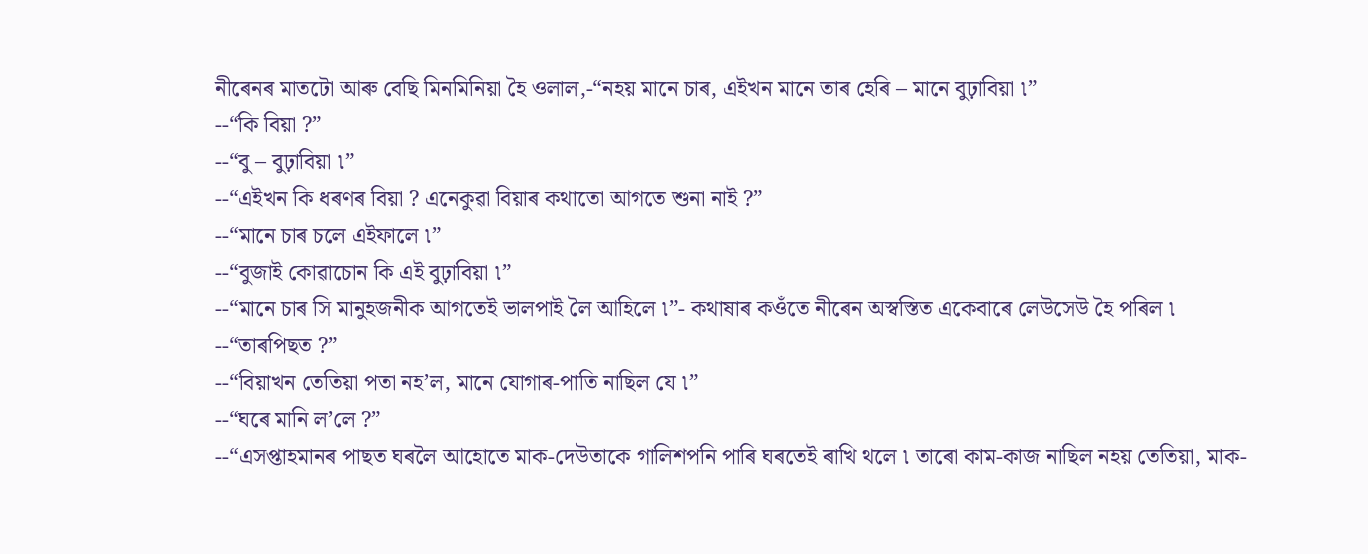নীৰেনৰ মাতটো আৰু বেছি মিনমিনিয়া হৈ ওলাল,-“নহয় মানে চাৰ, এইখন মানে তাৰ হেৰি – মানে বুঢ়াবিয়া ৷”
--“কি বিয়া ?”
--“বু – বুঢ়াবিয়া ৷”
--“এইখন কি ধৰণৰ বিয়া ? এনেকুৱা বিয়াৰ কথাতো আগতে শুনা নাই ?”
--“মানে চাৰ চলে এইফালে ৷”
--“বুজাই কোৱাচোন কি এই বুঢ়াবিয়া ৷”
--“মানে চাৰ সি মানুহজনীক আগতেই ভালপাই লৈ আহিলে ৷”- কথাষাৰ কওঁতে নীৰেন অস্বস্তিত একেবাৰে লেউসেউ হৈ পৰিল ৷
--“তাৰপিছত ?”
--“বিয়াখন তেতিয়া পতা নহ’ল, মানে যোগাৰ-পাতি নাছিল যে ৷”
--“ঘৰে মানি ল’লে ?”
--“এসপ্তাহমানৰ পাছত ঘৰলৈ আহোতে মাক-দেউতাকে গালিশপনি পাৰি ঘৰতেই ৰাখি থলে ৷ তাৰো কাম-কাজ নাছিল নহয় তেতিয়া, মাক-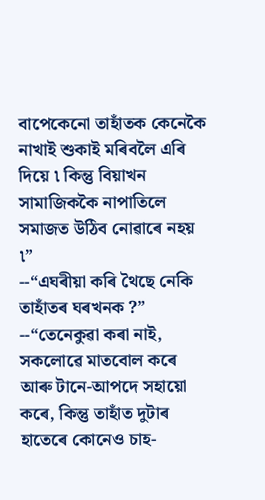বাপেকেনো তাহাঁতক কেনেকৈ নাখাই শুকাই মৰিবলৈ এৰি দিয়ে ৷ কিন্তু বিয়াখন সামাজিককৈ নাপাতিলে সমাজত উঠিব নোৱাৰে নহয় ৷”
--“এঘৰীয়া কৰি থৈছে নেকি তাহাঁতৰ ঘৰখনক ?”
--“তেনেকুৱা কৰা নাই, সকলোৱে মাতবোল কৰে আৰু টানে-আপদে সহায়ো কৰে, কিন্তু তাহাঁত দুটাৰ হাতেৰে কোনেও চাহ-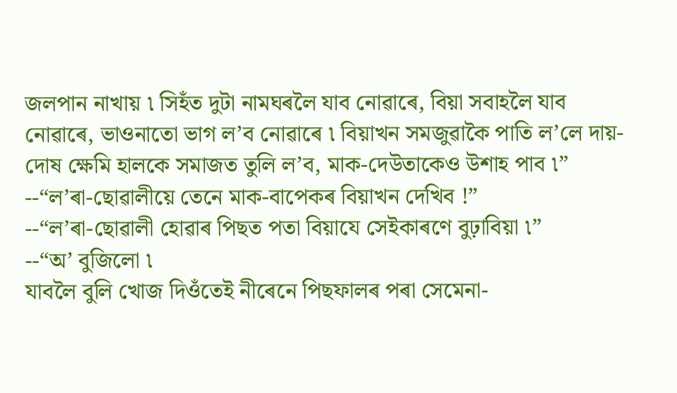জলপান নাখায় ৷ সিহঁত দুটা নামঘৰলৈ যাব নোৱাৰে, বিয়া সবাহলৈ যাব নোৱাৰে, ভাওনাতো ভাগ ল’ব নোৱাৰে ৷ বিয়াখন সমজুৱাকৈ পাতি ল’লে দায়-দোষ ক্ষেমি হালকে সমাজত তুলি ল’ব, মাক-দেউতাকেও উশাহ পাব ৷”
--“ল’ৰা-ছোৱালীয়ে তেনে মাক-বাপেকৰ বিয়াখন দেখিব !”
--“ল’ৰা-ছোৱালী হোৱাৰ পিছত পতা বিয়াযে সেইকাৰণে বুঢ়াবিয়া ৷”
--“অ’ বুজিলো ৷
যাবলৈ বুলি খোজ দিওঁতেই নীৰেনে পিছফালৰ পৰা সেমেনা-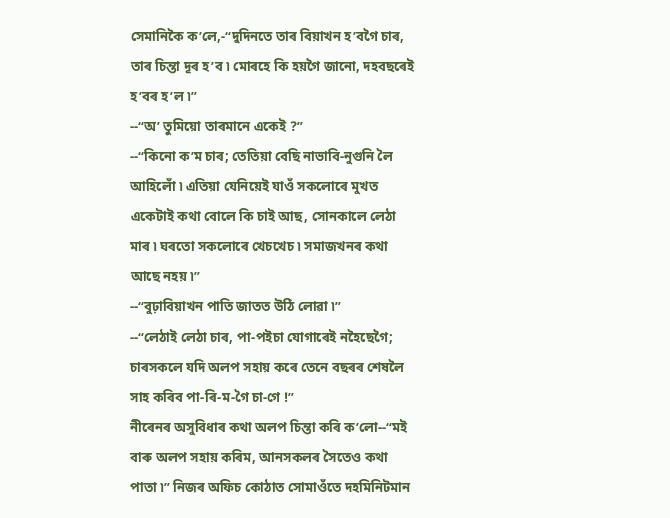সেমানিকৈ ক’লে,-“দুদিনতে তাৰ বিয়াখন হ’বগৈ চাৰ, তাৰ চিন্তা দূৰ হ’ব ৷ মোৰহে কি হয়গৈ জানো, দহবছৰেই হ’বৰ হ’ল ৷”
--“অ’ তুমিয়ো তাৰমানে একেই ?”
--“কিনো ক’ম চাৰ; তেতিয়া বেছি নাভাবি-নুগুনি লৈ আহিলোঁ ৷ এতিয়া যেনিয়েই যাওঁ সকলোৰে মুখত একেটাই কথা বোলে কি চাই আছ, সোনকালে লেঠা মাৰ ৷ ঘৰতো সকলোৰে খেচখেচ ৷ সমাজখনৰ কথা আছে নহয় ৷”
--“বুঢ়াবিয়াখন পাতি জাতত উঠি লোৱা ৷”
--“লেঠাই লেঠা চাৰ, পা-পইচা যোগাৰেই নহৈছেগৈ; চাৰসকলে যদি অলপ সহায় কৰে তেনে বছৰৰ শেষলৈ সাহ কৰিব পা-ৰি-ম-গৈ চা-গে !”
নীৰেনৰ অসুবিধাৰ কথা অলপ চিন্তা কৰি ক’লো--“মই বাৰু অলপ সহায় কৰিম, আনসকলৰ সৈতেও কথা পাতা ৷” নিজৰ অফিচ কোঠাত সোমাওঁতে দহমিনিটমান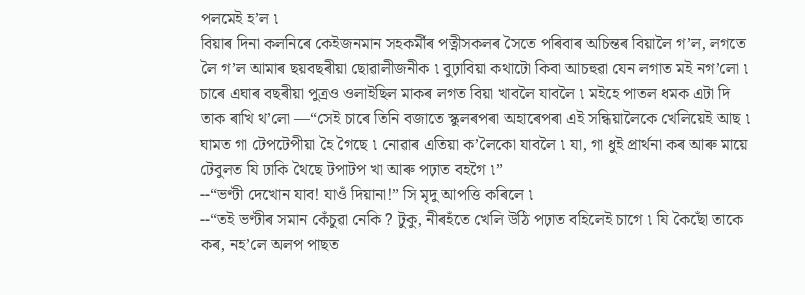পলমেই হ’ল ৷
বিয়াৰ দিনা কলনিৰে কেইজনমান সহকৰ্মীৰ পত্নীসকলৰ সৈতে পৰিবাৰ অচিন্তৰ বিয়ালৈ গ’ল, লগতে লৈ গ’ল আমাৰ ছয়বছৰীয়া ছোৱালীজনীক ৷ বুঢ়াবিয়া কথাটো কিবা আচহুৱা যেন লগাত মই নগ’লো ৷ চাৰে এঘাৰ বছৰীয়া পুত্ৰও ওলাইছিল মাকৰ লগত বিয়া খাবলৈ যাবলৈ ৷ মইহে পাতল ধমক এটা দি তাক ৰাখি থ’লো —“সেই চাৰে তিনি বজাতে স্কুলৰপৰা অহাৰেপৰা এই সন্ধিয়ালৈকে খেলিয়েই আছ ৷ ঘামত গা টেপটেপীয়া হৈ গৈছে ৷ নোৱাৰ এতিয়া ক’লৈকো যাবলৈ ৷ যা, গা ধুই প্ৰাৰ্থনা কৰ আৰু মায়ে টেবুলত যি ঢাকি থৈছে টপাটপ খা আৰু পঢ়াত বহগৈ ৷”
--“ভণ্টী দেখোন যাব! যাওঁ দিয়ানা!” সি মৃদু আপত্তি কৰিলে ৷
--“তই ভণ্টীৰ সমান কেঁচুৱা নেকি ? টুকু, নীৰহঁতে খেলি উঠি পঢ়াত বহিলেই চাগে ৷ যি কৈছোঁ তাকে কৰ, নহ’লে অলপ পাছত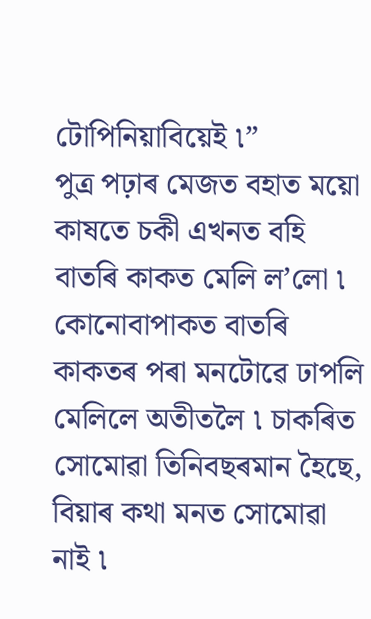টোপিনিয়াবিয়েই ৷”
পুত্ৰ পঢ়াৰ মেজত বহাত ময়ো কাষতে চকী এখনত বহি বাতৰি কাকত মেলি ল’লো ৷ কোনোবাপাকত বাতৰি কাকতৰ পৰা মনটোৱে ঢাপলি মেলিলে অতীতলৈ ৷ চাকৰিত সোমোৱা তিনিবছৰমান হৈছে, বিয়াৰ কথা মনত সোমোৱা নাই ৷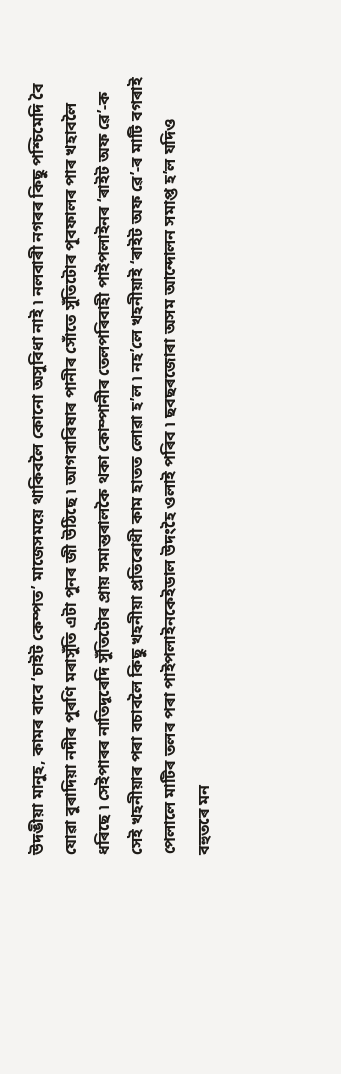উদঙীয়া মানুহ, কামৰ বাবে ‘চাইট কেম্পত’ মাজেসময়ে থাকিবলৈ কোনো অসুবিধা নাই ৷ নলবাৰী নগৰৰ কিছু পশ্চিমেদি বৈ যোৱা বুৰাদিয়া নদীৰ পুৰণি মৰাসুঁতি এটা পুনৰ জী উঠিছে ৷ আগবাৰিষাৰ পানীৰ সোঁতে সুঁতিটোৰ পূবফালৰ পাৰ খহাবলৈ ধৰিছে ৷ সেইপাৰৰ নাতিদূৰেদি সুঁতিটোৰ প্ৰায় সমান্তৰালকৈ থকা কোম্পানীৰ তেলপৰিবাহী পাইপলাইনৰ ‘ৰাইট অফ ৱে’-ক সেই খহনীয়াৰ পৰা বচাবলৈ কিছু খহনীয়া প্ৰতিৰোধী কাম হাতত লোৱা হ’ল ৷ নহ’লে খহনীয়াই ‘ৰাইট অফ ৱে’-ৰ মাটি বগৰাই পেলালে মাটিৰ তলৰ পৰা পাইপলাইনকেইডাল উদংহৈ ওলাই পৰিব ৷ ছবছৰজোৰা অসম আন্দোলন সমাপ্ত হ’ল যদিও বহুতৰে মন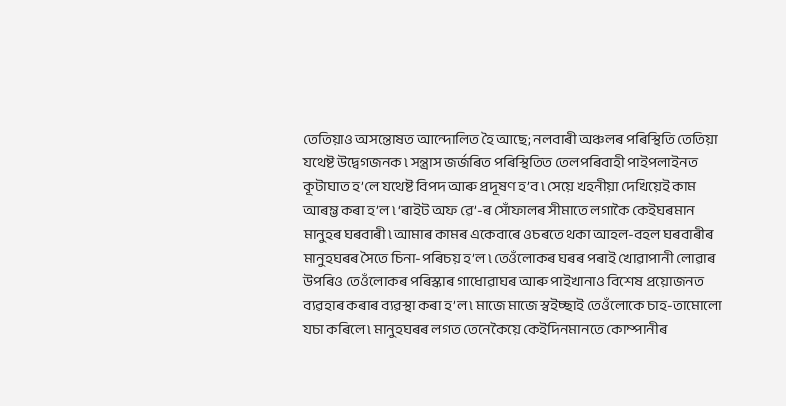তেতিয়াও অসন্তোষত আন্দোলিত হৈ আছে; নলবাৰী অঞ্চলৰ পৰিস্থিতি তেতিয়া যথেষ্ট উদ্বেগজনক ৷ সন্ত্ৰাস জৰ্জৰিত পৰিস্থিতিত তেলপৰিবাহী পাইপলাইনত কূটাঘাত হ’লে যথেষ্ট বিপদ আৰু প্ৰদূষণ হ’ব ৷ সেয়ে খহনীয়া দেখিয়েই কাম আৰম্ভ কৰা হ’ল ৷ ‘ৰাইট অফ ৱে’-ৰ সোঁফালৰ সীমাতে লগাকৈ কেইঘৰমান মানুহৰ ঘৰবাৰী ৷ আমাৰ কামৰ একেবাৰে ওচৰতে থকা আহল-বহল ঘৰবাৰীৰ মানুহঘৰৰ সৈতে চিনা-পৰিচয় হ’ল ৷ তেওঁলোকৰ ঘৰৰ পৰাই খোৱাপানী লোৱাৰ উপৰিও তেওঁলোকৰ পৰিস্কাৰ গাধোৱাঘৰ আৰু পাইখানাও বিশেষ প্ৰয়োজনত ব্যৱহাৰ কৰাৰ ব্যৱস্থা কৰা হ’ল ৷ মাজে মাজে স্বইচ্ছাই তেওঁলোকে চাহ-তামোলো যচা কৰিলে ৷ মানুহঘৰৰ লগত তেনেকৈয়ে কেইদিনমানতে কোম্পানীৰ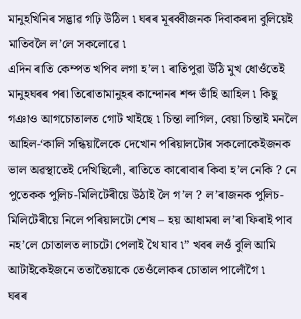মানুহখিনিৰ সদ্ভাৱ গঢ়ি উঠিল ৷ ঘৰৰ মূৰব্বীজনক দিবাকৰদা বুলিয়েই মাতিবলৈ ল’লে সকলোৱে ৷
এদিন ৰাতি কেম্পত খপিব লগা হ’ল ৷ ৰাতিপুৱা উঠি মুখ ধোওঁতেই মানুহঘৰৰ পৰা তিৰোতামানুহৰ কান্দোনৰ শব্দ ভাঁহি আহিল ৷ কিছু গঞাও আগচোতালত গোট খাইছে ৷ চিন্তা লাগিল, বেয়া চিন্তাই মনলৈ আহিল-‘কালি সন্ধিয়ালৈকে দেখোন পৰিয়ালটোৰ সকলোকেইজনক ভাল অৱস্থাতেই দেখিছিলোঁ, ৰাতিতে কাৰোবাৰ কিবা হ’ল নেকি ? নে পুতেকক পুলিচ-মিলিটেৰীয়ে উঠাই লৈ গ’ল ? ল’ৰাজনক পুলিচ-মিলিটেৰীয়ে নিলে পৰিয়ালটো শেষ – হয় আধামৰা ল’ৰা ফিৰাই পাব নহ’লে চোতালত লাচটো পেলাই থৈ যাব ৷” খবৰ লওঁ বুলি আমি আটাইকেইজনে ততাতৈয়াকে তেওঁলোকৰ চোতাল পালোঁগৈ ৷
ঘৰৰ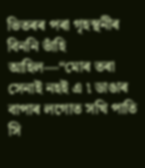ভিতৰৰ পৰা গৃহস্থনীৰ বিননি ভাঁহি আহিল—“মোৰ তৰা সেনাই নহই এ ৷ ডাঙাৰ বাপাৰ লগোত সখি পাতি সি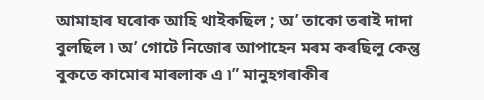আমাহাৰ ঘৰোক আহি থাইকছিল ; অ’ তাকো তৰাই দাদা বুলছিল ৷ অ’ গোটে নিজোৰ আপাহেন মৰম কৰছিলু কেন্তু বুকতে কামোৰ মাৰলাক এ ৷” মানুহগৰাকীৰ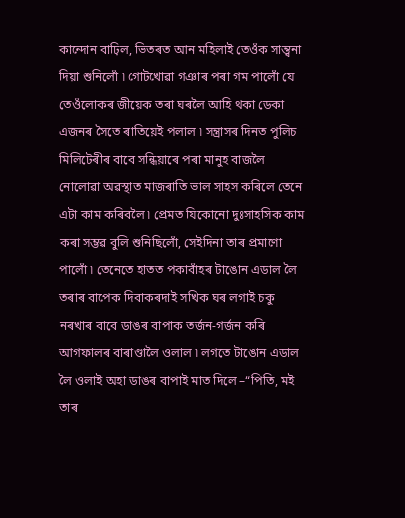কান্দোন বাঢ়িল, ভিতৰত আন মহিলাই তেওঁক সান্ত্বনা দিয়া শুনিলোঁ ৷ গোটখোৱা গঞাৰ পৰা গম পালোঁ যে তেওঁলোকৰ জীয়েক তৰা ঘৰলৈ আহি থকা ডেকা এজনৰ সৈতে ৰাতিয়েই পলাল ৷ সন্ত্ৰাসৰ দিনত পুলিচ মিলিটেৰীৰ বাবে সন্ধিয়াৰে পৰা মানুহ বাজলৈ নোলোৱা অৱস্থাত মাজৰাতি ভাল সাহস কৰিলে তেনে এটা কাম কৰিবলৈ ৷ প্ৰেমত যিকোনো দুঃসাহসিক কাম কৰা সম্ভৱ বুলি শুনিছিলোঁ, সেইদিনা তাৰ প্ৰমাণো পালোঁ ৷ তেনেতে হাতত পকাবাঁহৰ টাঙোন এডাল লৈ তৰাৰ বাপেক দিবাকৰদাই সখিক ঘৰ লগাই চকু নৰখাৰ বাবে ডাঙৰ বাপাক তৰ্জন-গৰ্জন কৰি আগফালৰ বাৰাণ্ডালৈ ওলাল ৷ লগতে টাঙোন এডাল লৈ ওলাই অহা ডাঙৰ বাপাই মাত দিলে –“পিতি, মই তাৰ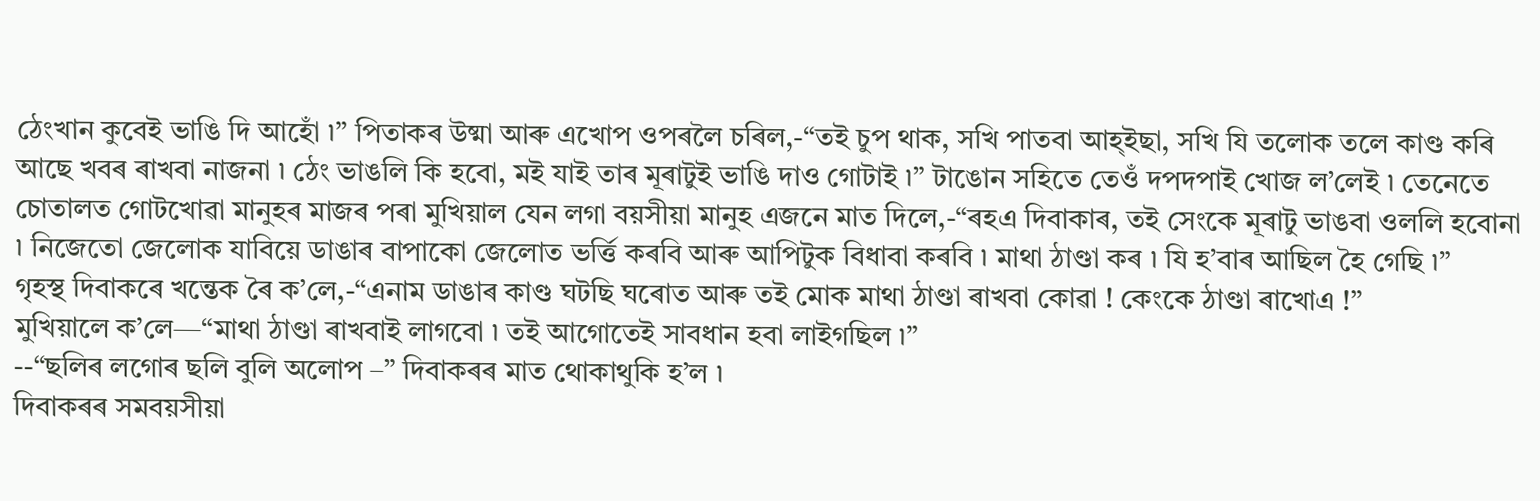ঠেংখান কুবেই ভাঙি দি আহোঁ ৷” পিতাকৰ উষ্মা আৰু এখোপ ওপৰলৈ চৰিল,-“তই চুপ থাক, সখি পাতবা আহ্ইছা, সখি যি তলোক তলে কাণ্ড কৰি আছে খবৰ ৰাখবা নাজনা ৷ ঠেং ভাঙলি কি হবো, মই যাই তাৰ মূৰাটুই ভাঙি দাও গোটাই ৷” টাঙোন সহিতে তেওঁ দপদপাই খোজ ল’লেই ৷ তেনেতে চোতালত গোটখোৱা মানুহৰ মাজৰ পৰা মুখিয়াল যেন লগা বয়সীয়া মানুহ এজনে মাত দিলে,-“ৰহএ দিবাকাৰ, তই সেংকে মূৰাটু ভাঙবা ওললি হবোনা ৷ নিজেতো জেলোক যাবিয়ে ডাঙাৰ বাপাকো জেলোত ভৰ্ত্তি কৰবি আৰু আপিটুক বিধাবা কৰবি ৷ মাথা ঠাণ্ডা কৰ ৷ যি হ’বাৰ আছিল হৈ গেছি ৷”
গৃহস্থ দিবাকৰে খন্তেক ৰৈ ক’লে,-“এনাম ডাঙাৰ কাণ্ড ঘটছি ঘৰোত আৰু তই মোক মাথা ঠাণ্ডা ৰাখবা কোৱা ! কেংকে ঠাণ্ডা ৰাখোএ !”
মুখিয়ালে ক’লে—“মাথা ঠাণ্ডা ৰাখবাই লাগবো ৷ তই আগোতেই সাবধান হবা লাইগছিল ৷”
--“ছলিৰ লগোৰ ছলি বুলি অলোপ –” দিবাকৰৰ মাত থোকাথুকি হ’ল ৷
দিবাকৰৰ সমবয়সীয়া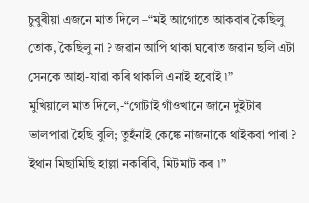চুবুৰীয়া এজনে মাত দিলে –“মই আগোতে আকবাৰ কৈছিলু তোক, কৈছিলু না ? জৱান আপি থাকা ঘৰোত জৱান ছলি এটা সেনকে আহা-যাৱা কৰি থাকলি এনাই হবোই ৷”
মুখিয়ালে মাত দিলে,-“গোটাই গাঁওখানে জানে দুইটাৰ ভালপাৱা হৈছি বুলি; তুহঁনাই কেঙ্কে নাজনাকে থাইকবা পাৰা ? ইথান মিছামিছি হাল্লা নকৰিবি, মিটমাট কৰ ৷”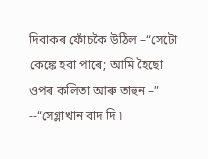দিবাকৰ ফোঁচকৈ উঠিল –“সেটো কেঙ্কে হবা পাৰে; আমি হৈছো ওপৰ কলিতা আৰু তাহুন –”
--“সেগ্লাখান বাদ দি ৷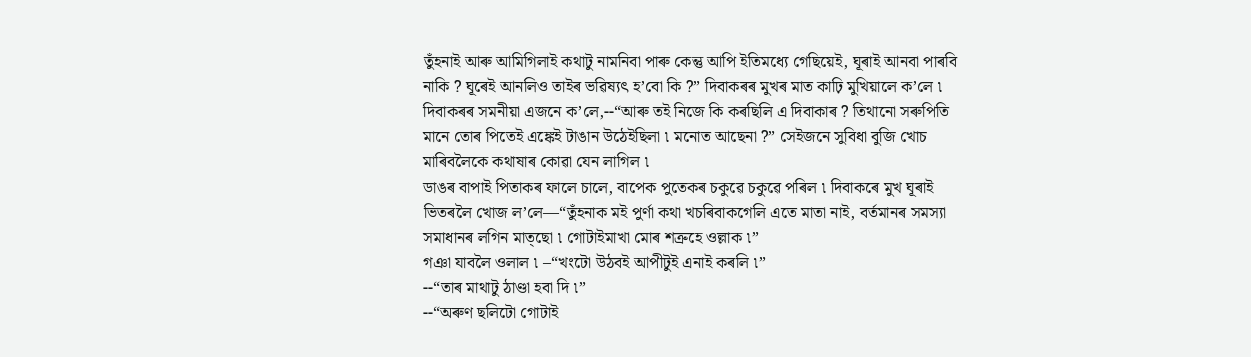তুঁহনাই আৰু আমিগিলাই কথাটু নামনিবা পাৰু কেন্তু আপি ইতিমধ্যে গেছিয়েই, ঘূৰাই আনবা পাৰবি নাকি ? ঘূৰেই আনলিও তাইৰ ভৱিষ্যৎ হ’বো কি ?” দিবাকৰৰ মুখৰ মাত কাঢ়ি মুখিয়ালে ক’লে ৷
দিবাকৰৰ সমনীয়া এজনে ক’লে,--“আৰু তই নিজে কি কৰছিলি এ দিবাকাৰ ? তিথানো সৰুপিতি মানে তোৰ পিতেই এঙ্কেই টাঙান উঠেইছিলা ৷ মনোত আছেনা ?” সেইজনে সুবিধা বুজি খোচ মাৰিবলৈকে কথাষাৰ কোৱা যেন লাগিল ৷
ডাঙৰ বাপাই পিতাকৰ ফালে চালে, বাপেক পুতেকৰ চকুৱে চকুৱে পৰিল ৷ দিবাকৰে মুখ ঘূৰাই ভিতৰলৈ খোজ ল’লে—“তুঁহনাক মই পুৰ্ণা কথা খচৰিবাকগেলি এতে মাতা নাই, বৰ্তমানৰ সমস্যা সমাধানৰ লগিন মাত্ছো ৷ গোটাইমাখা মোৰ শত্ৰুহে ওল্লাক ৷”
গঞা যাবলৈ ওলাল ৷ –“খংটো উঠবই আপীটুই এনাই কৰলি ৷”
--“তাৰ মাথাটু ঠাণ্ডা হবা দি ৷”
--“অৰুণ ছলিটো গোটাই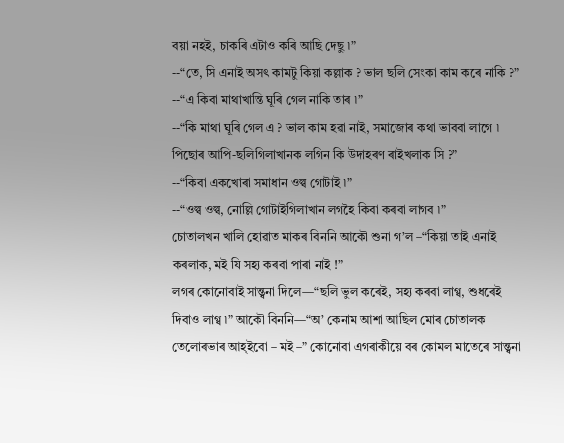বয়া নহই, চাকৰি এটাও কৰি আছি দেছু ৷”
--“তে, সি এনাই অসৎ কামটু কিয়া কল্লাক ? ভাল ছলি সেংকা কাম কৰে নাকি ?”
--“এ কিবা মাথাখান্তি ঘূৰি গেল নাকি তাৰ ৷”
--“কি মাথা ঘূৰি গেল এ ? ভাল কাম হৱা নাই, সমাজোৰ কথা ভাববা লাগে ৷ পিছোৰ আপি-ছলিগিলাখানক লগিন কি উদাহৰণ ৰাইখলাক সি ?”
--“কিবা একখোৰা সমাধান ওল্ব গোটাই ৷”
--“ওল্ব ওল্ব, নোল্লি গোটাইগিলাখান লগহৈ কিবা কৰবা লাগব ৷”
চোতালখন খালি হোৱাত মাকৰ বিননি আকৌ শুনা গ’ল –“কিয়া তাই এনাই কৰলাক, মই যি সহ্য কৰবা পাৰা নাই !”
লগৰ কোনোবাই সান্ত্বনা দিলে—“ছলি ভুল কৰেই, সহ্য কৰবা লাগ্ব, শুধৰেই দিবাও লাগ্ব ৷” আকৌ বিননি—“অ’ কেনাম আশা আছিল মোৰ চোতালক তেলোৰভাৰ আহ্ইবো – মই –” কোনোবা এগৰাকীয়ে বৰ কোমল মাতেৰে সান্ত্বনা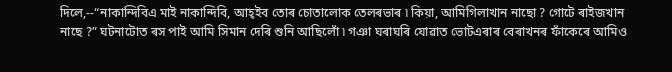দিলে,--“নাকান্দিবিএ মাই নাকান্দিবি, আহ্ইব তোৰ চোতালোক তেলৰভাৰ ৷ কিয়া, আমিগিলাখান নাছো ? গোটে ৰাইজখান নাছে ?” ঘটনাটোত ৰস পাই আমি সিমান দেৰি শুনি আছিলোঁ ৷ গঞা ঘৰাঘৰি যোৱাত ভোটএৰাৰ বেৰাখনৰ ফাঁকেৰে আমিও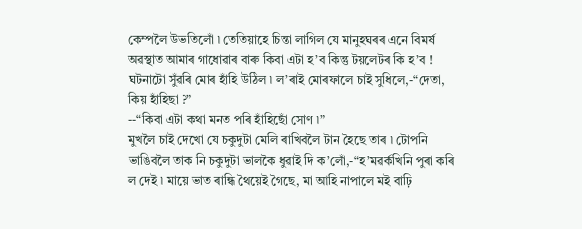কেম্পলৈ উভতিলোঁ ৷ তেতিয়াহে চিন্তা লাগিল যে মানুহঘৰৰ এনে বিমৰ্ষ অৱস্থাত আমাৰ গাধোৱাৰ বাৰু কিবা এটা হ’ব কিন্তু টয়লেটৰ কি হ’ব ! ঘটনাটো সুঁৱৰি মোৰ হাঁহি উঠিল ৷ ল’ৰাই মোৰফালে চাই সুধিলে,-“দেতা, কিয় হাঁহিছা ?”
--“কিবা এটা কথা মনত পৰি হাঁহিছোঁ সোণ ৷”
মুখলৈ চাই দেখো যে চকুদুটা মেলি ৰাখিবলৈ টান হৈছে তাৰ ৷ টোপনি ভাঙিবলৈ তাক নি চকুদুটা ভালকৈ ধুৱাই দি ক’লোঁ,-“হ’মৱৰ্কখিনি পুৰা কৰি ল দেই ৷ মায়ে ভাত ৰান্ধি থৈয়েই গৈছে, মা আহি নাপালে মই বাঢ়ি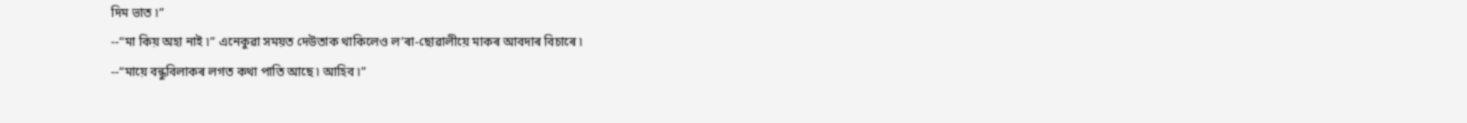দিম ভাত ৷”
--“মা কিয় অহা নাই ৷” এনেকুৱা সময়ত দেউতাক থাকিলেও ল’ৰা-ছোৱালীয়ে মাকৰ আবদাৰ বিচাৰে ৷
--“মায়ে বন্ধুবিলাকৰ লগত কথা পাতি আছে ৷ আহিব ৷”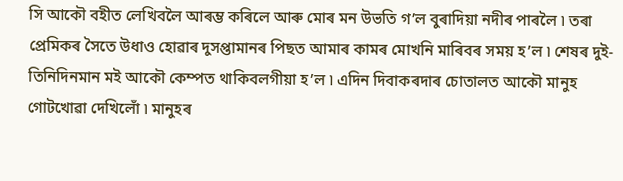সি আকৌ বহীত লেখিবলৈ আৰম্ভ কৰিলে আৰু মোৰ মন উভতি গ’ল বুৰাদিয়া নদীৰ পাৰলৈ ৷ তৰা প্ৰেমিকৰ সৈতে উধাও হোৱাৰ দুসপ্তামানৰ পিছত আমাৰ কামৰ মোখনি মাৰিবৰ সময় হ’ল ৷ শেষৰ দুই-তিনিদিনমান মই আকৌ কেম্পত থাকিবলগীয়া হ’ল ৷ এদিন দিবাকৰদাৰ চোতালত আকৌ মানুহ গোটখোৱা দেখিলোঁ ৷ মানুহৰ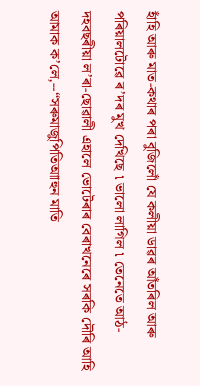হাঁহি আৰু মাত-কথাৰ পৰা বুজিলোঁ যে কলীয়া ডাৱৰ আঁতৰিল আৰু পৰিয়ালটোৱে ৰ’দৰ মুখ দেখিছে ৷ ভালো লাগিল ৷ তেনেতে আঠ-দহবছৰীয়া ল’ৰা-ছোৱালী এহালে ভোটেৰাৰ বেৰাখনেৰে সৰকি দৌৰি আহি আমাক ক’লে,--“সৰুমাজুপিতিআাহুন মাতি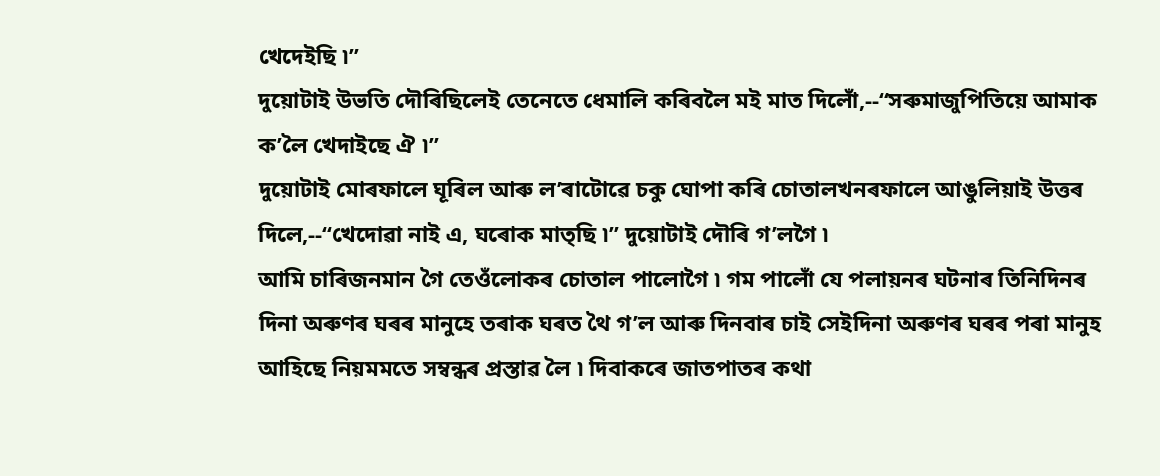খেদেইছি ৷”
দুয়োটাই উভতি দৌৰিছিলেই তেনেতে ধেমালি কৰিবলৈ মই মাত দিলোঁ,--“সৰুমাজুপিতিয়ে আমাক ক’লৈ খেদাইছে ঐ ৷”
দুয়োটাই মোৰফালে ঘূৰিল আৰু ল’ৰাটোৱে চকু ঘোপা কৰি চোতালখনৰফালে আঙুলিয়াই উত্তৰ দিলে,--“খেদোৱা নাই এ, ঘৰোক মাত্ছি ৷” দুয়োটাই দৌৰি গ’লগৈ ৷
আমি চাৰিজনমান গৈ তেওঁলোকৰ চোতাল পালোগৈ ৷ গম পালোঁ যে পলায়নৰ ঘটনাৰ তিনিদিনৰ দিনা অৰুণৰ ঘৰৰ মানুহে তৰাক ঘৰত থৈ গ’ল আৰু দিনবাৰ চাই সেইদিনা অৰুণৰ ঘৰৰ পৰা মানুহ আহিছে নিয়মমতে সম্বন্ধৰ প্ৰস্তাৱ লৈ ৷ দিবাকৰে জাতপাতৰ কথা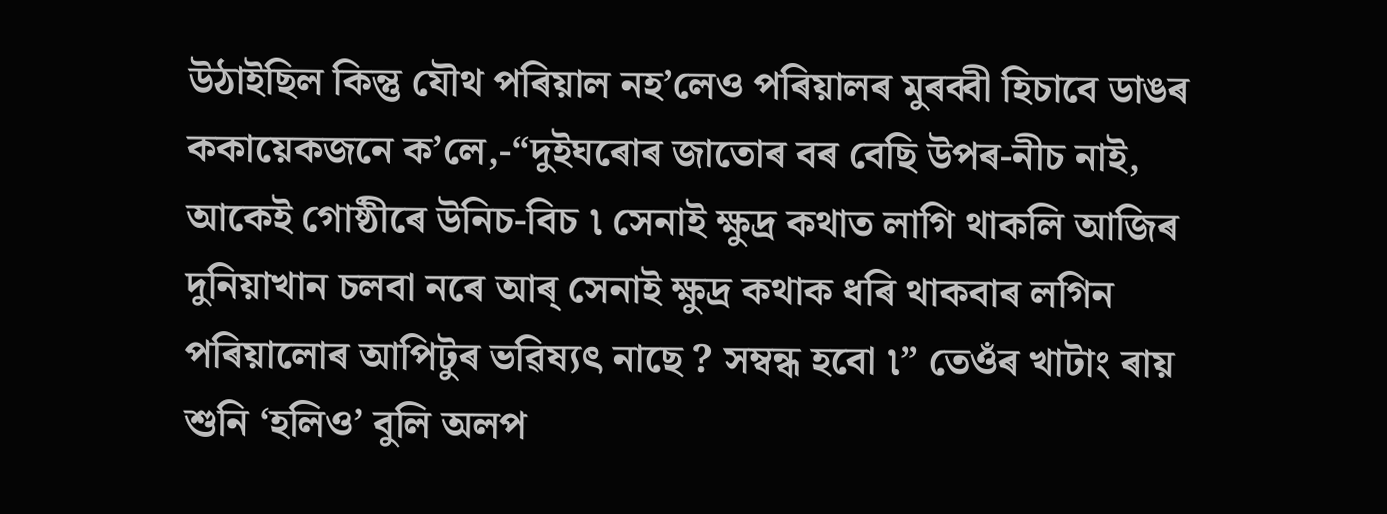উঠাইছিল কিন্তু যৌথ পৰিয়াল নহ’লেও পৰিয়ালৰ মুৰব্বী হিচাবে ডাঙৰ ককায়েকজনে ক’লে,-“দুইঘৰোৰ জাতোৰ বৰ বেছি উপৰ-নীচ নাই, আকেই গোষ্ঠীৰে উনিচ-বিচ ৷ সেনাই ক্ষুদ্ৰ কথাত লাগি থাকলি আজিৰ দুনিয়াখান চলবা নৰে আৰ্ সেনাই ক্ষুদ্ৰ কথাক ধৰি থাকবাৰ লগিন পৰিয়ালোৰ আপিটুৰ ভৱিষ্যৎ নাছে ? সম্বন্ধ হবো ৷” তেওঁৰ খাটাং ৰায় শুনি ‘হলিও’ বুলি অলপ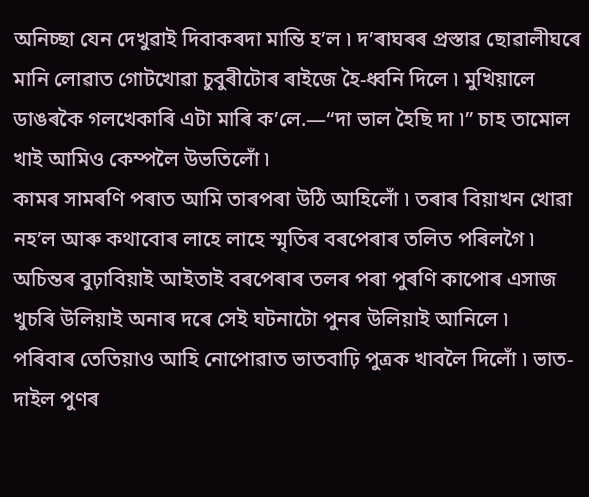অনিচ্ছা যেন দেখুৱাই দিবাকৰদা মান্তি হ’ল ৷ দ’ৰাঘৰৰ প্ৰস্তাৱ ছোৱালীঘৰে মানি লোৱাত গোটখোৱা চুবুৰীটোৰ ৰাইজে হৈ-ধ্বনি দিলে ৷ মুখিয়ালে ডাঙৰকৈ গলখেকাৰি এটা মাৰি ক’লে.—“দা ভাল হৈছি দা ৷” চাহ তামোল খাই আমিও কেম্পলৈ উভতিলোঁ ৷
কামৰ সামৰণি পৰাত আমি তাৰপৰা উঠি আহিলোঁ ৷ তৰাৰ বিয়াখন খোৱা নহ’ল আৰু কথাবোৰ লাহে লাহে স্মৃতিৰ বৰপেৰাৰ তলিত পৰিলগৈ ৷ অচিন্তৰ বুঢ়াবিয়াই আইতাই বৰপেৰাৰ তলৰ পৰা পুৰণি কাপোৰ এসাজ খুচৰি উলিয়াই অনাৰ দৰে সেই ঘটনাটো পুনৰ উলিয়াই আনিলে ৷
পৰিবাৰ তেতিয়াও আহি নোপোৱাত ভাতবাঢ়ি পুত্ৰক খাবলৈ দিলোঁ ৷ ভাত-দাইল পুণৰ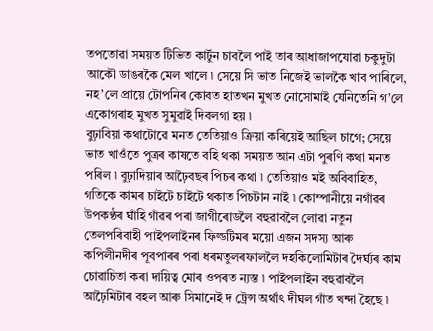তপতোৱা সময়ত টিভিত কাৰ্টুন চাবলৈ পাই তাৰ আধাজাপযোৱা চকুদুটা আকৌ ডাঙৰকৈ মেল খালে ৷ সেয়ে সি ভাত নিজেই ভালকৈ খাব পাৰিলে, নহ’লে প্ৰায়ে টোপনিৰ কোবত হাতখন মুখত নোসোমাই যেনিতেনি গ’লে একোগৰাহ মুখত সুমুৱাই দিবলগা হয় ৷
বুঢ়াবিয়া কথাটোৱে মনত তেতিয়াও ক্ৰিয়া কৰিয়েই আছিল চাগে; সেয়ে ভাত খাওঁতে পুত্ৰৰ কাষতে বহি থকা সময়ত আন এটা পুৰণি কথা মনত পৰিল ৷ বুঢ়াদিয়াৰ আঢ়ৈবছৰ পিচৰ কথা ৷ তেতিয়াও মই অবিবাহিত, গতিকে কামৰ চাইটে চাইটে থকাত পিচটান নাই ৷ কোম্পানীয়ে নগাঁৱৰ উপকণ্ঠৰ ঘাঁহি গাঁৱৰ পৰা জাগীৰোডলৈ বহুৱাবলৈ লোৱা নতুন তেলপৰিবাহী পাইপলাইনৰ ফিল্ডটিমৰ ময়ো এজন সদস্য আৰু কপিলীনদীৰ পূবপাৰৰ পৰা ধৰমতুলৰফাললৈ দহকিলোমিটাৰ দৈৰ্ঘ্যৰ কাম চোৱাচিতা কৰা দায়িত্ব মোৰ ওপৰত ন্যস্ত ৷ পাইপলাইন বহুৱাবলৈ আঢ়ৈমিটাৰ বহল আৰু সিমানেই দ ট্ৰেন্স অৰ্থাৎ দীঘল গাঁত খন্দা হৈছে ৷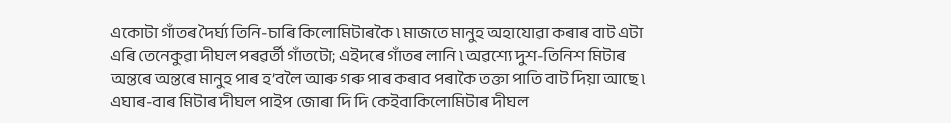একোটা গাঁতৰ দৈৰ্ঘ্য তিনি-চাৰি কিলোমিটাৰকৈ ৷ মাজতে মানুহ অহাযোৱা কৰাৰ বাট এটা এৰি তেনেকুৱা দীঘল পৰৱৰ্তী গাঁতটো; এইদৰে গাঁতৰ লানি ৷ অৱশ্যে দুশ-তিনিশ মিটাৰ অন্তৰে অন্তৰে মানুহ পাৰ হ’বলৈ আৰু গৰু পাৰ কৰাব পৰাকৈ তক্তা পাতি বাট দিয়া আছে ৷ এঘাৰ-বাৰ মিটাৰ দীঘল পাইপ জোৰা দি দি কেইবাকিলোমিটাৰ দীঘল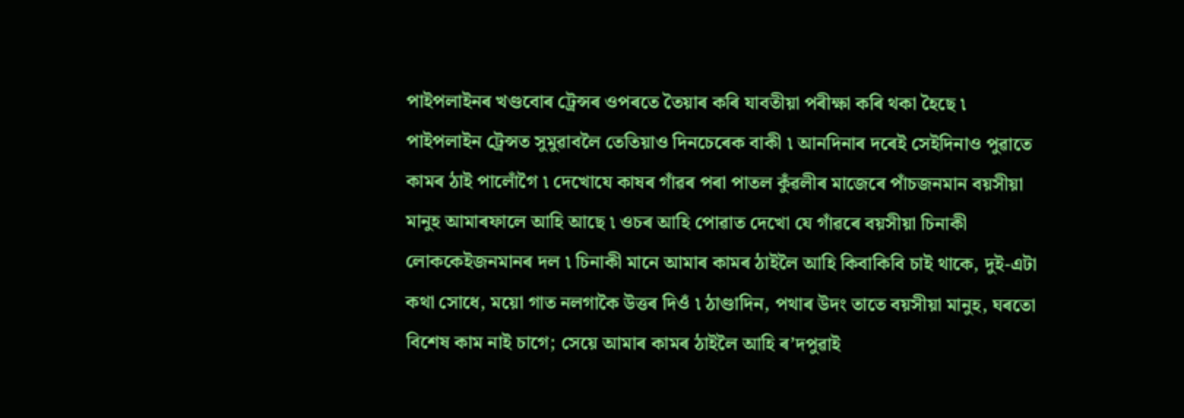পাইপলাইনৰ খণ্ডবোৰ ট্ৰেন্সৰ ওপৰতে তৈয়াৰ কৰি যাবতীয়া পৰীক্ষা কৰি থকা হৈছে ৷ পাইপলাইন ট্ৰেন্সত সুমুৱাবলৈ তেতিয়াও দিনচেৰেক বাকী ৷ আনদিনাৰ দৰেই সেইদিনাও পুৱাতে কামৰ ঠাই পালোঁগৈ ৷ দেখোযে কাষৰ গাঁৱৰ পৰা পাতল কুঁৱলীৰ মাজেৰে পাঁচজনমান বয়সীয়া মানুহ আমাৰফালে আহি আছে ৷ ওচৰ আহি পোৱাত দেখো যে গাঁৱৰে বয়সীয়া চিনাকী লোককেইজনমানৰ দল ৷ চিনাকী মানে আমাৰ কামৰ ঠাইলৈ আহি কিবাকিবি চাই থাকে, দুই-এটা কথা সোধে, ময়ো গাত নলগাকৈ উত্তৰ দিওঁ ৷ ঠাণ্ডাদিন, পথাৰ উদং তাতে বয়সীয়া মানুহ, ঘৰতো বিশেষ কাম নাই চাগে; সেয়ে আমাৰ কামৰ ঠাইলৈ আহি ৰ’দপুৱাই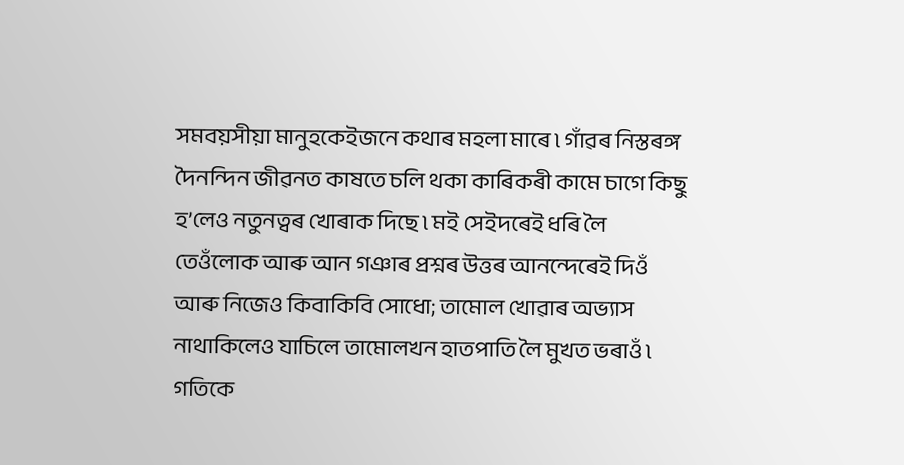সমবয়সীয়া মানুহকেইজনে কথাৰ মহলা মাৰে ৷ গাঁৱৰ নিস্তৰঙ্গ দৈনন্দিন জীৱনত কাষতে চলি থকা কাৰিকৰী কামে চাগে কিছু হ’লেও নতুনত্বৰ খোৰাক দিছে ৷ মই সেইদৰেই ধৰি লৈ তেওঁলোক আৰু আন গঞাৰ প্ৰশ্নৰ উত্তৰ আনন্দেৰেই দিওঁ আৰু নিজেও কিবাকিবি সোধো; তামোল খোৱাৰ অভ্যাস নাথাকিলেও যাচিলে তামোলখন হাতপাতি লৈ মুখত ভৰাওঁ ৷ গতিকে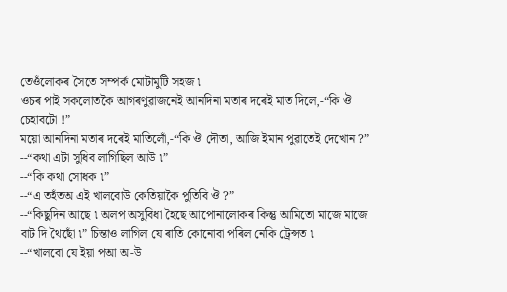তেওঁলোকৰ সৈতে সম্পৰ্ক মোটামুটি সহজ ৷
ওচৰ পাই সকলোতকৈ আগৰণুৱাজনেই আনদিনা মতাৰ দৰেই মাত দিলে,-“কি ঔ চেহাবটো !”
ময়ো আনদিনা মতাৰ দৰেই মাতিলোঁ,-“কি ঔ দৌতা, আজি ইমান পুৱাতেই দেখোন ?”
--“কথা এটা সুধিব লাগিছিল আউ ৷”
--“কি কথা সোধক ৷”
--“এ তহঁতঅ এই খালবোউ কেতিয়াকৈ পুতিবি ঔ ?”
--“কিছুদিন আছে ৷ অলপ অসুবিধা হৈছে আপোনালোকৰ কিন্তু আমিতো মাজে মাজে বাট দি থৈছোঁ ৷” চিন্তাও লাগিল যে ৰাতি কোনোবা পৰিল নেকি ট্ৰেন্সত ৷
--“খালবো যে ইয়া পআ অ-উ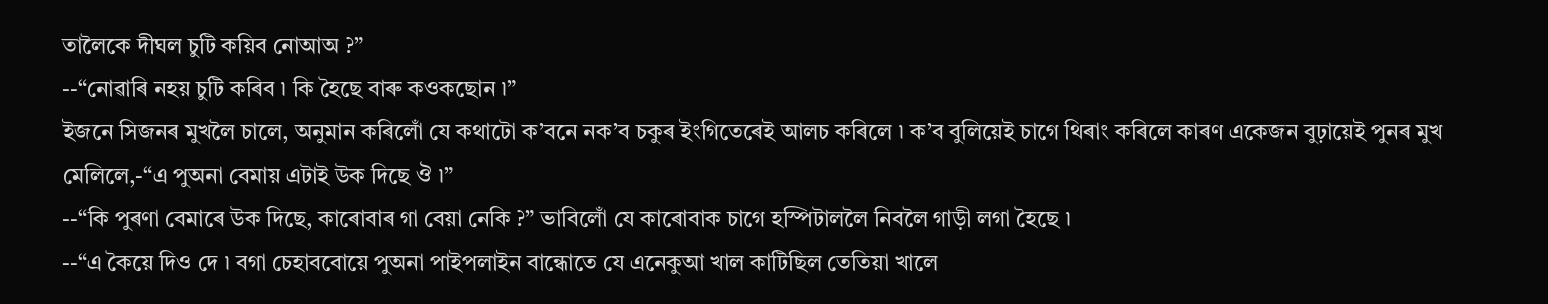তালৈকে দীঘল চুটি কয়িব নোআঅ ?”
--“নোৱাৰি নহয় চুটি কৰিব ৷ কি হৈছে বাৰু কওকছোন ৷”
ইজনে সিজনৰ মুখলৈ চালে, অনুমান কৰিলোঁ যে কথাটো ক’বনে নক’ব চকুৰ ইংগিতেৰেই আলচ কৰিলে ৷ ক’ব বুলিয়েই চাগে থিৰাং কৰিলে কাৰণ একেজন বুঢ়ায়েই পুনৰ মুখ মেলিলে,-“এ পুঅনা বেমায় এটাই উক দিছে ঔ ৷”
--“কি পুৰণা বেমাৰে উক দিছে, কাৰোবাৰ গা বেয়া নেকি ?” ভাবিলোঁ যে কাৰোবাক চাগে হস্পিটাললৈ নিবলৈ গাড়ী লগা হৈছে ৷
--“এ কৈয়ে দিও দে ৷ বগা চেহাববোয়ে পুঅনা পাইপলাইন বান্ধোতে যে এনেকুআ খাল কাটিছিল তেতিয়া খালে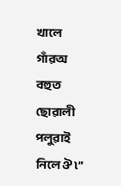খালে গাঁৱঅ বহুত ছোৱালী পলুৱাই নিলে ঔ ৷”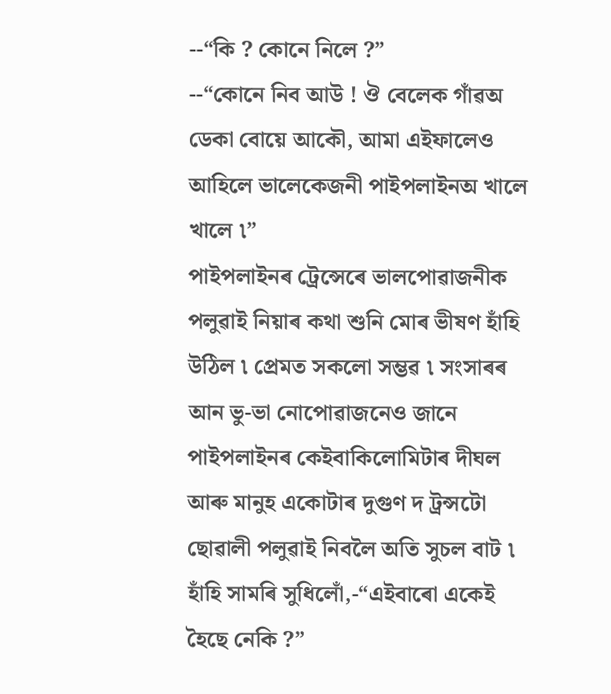--“কি ? কোনে নিলে ?”
--“কোনে নিব আউ ! ঔ বেলেক গাঁৱঅ ডেকা বোয়ে আকৌ, আমা এইফালেও আহিলে ভালেকেজনী পাইপলাইনঅ খালে খালে ৷”
পাইপলাইনৰ ট্ৰেন্সেৰে ভালপোৱাজনীক পলুৱাই নিয়াৰ কথা শুনি মোৰ ভীষণ হাঁহি উঠিল ৷ প্ৰেমত সকলো সম্ভৱ ৷ সংসাৰৰ আন ভু-ভা নোপোৱাজনেও জানে পাইপলাইনৰ কেইবাকিলোমিটাৰ দীঘল আৰু মানুহ একোটাৰ দুগুণ দ ট্ৰন্সটো ছোৱালী পলুৱাই নিবলৈ অতি সুচল বাট ৷
হাঁহি সামৰি সুধিলোঁ,-“এইবাৰো একেই হৈছে নেকি ?”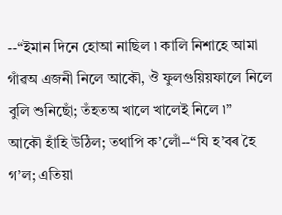--“ইমান দিনে হোআ নাছিল ৷ কালি নিশাহে আমা গাঁৱঅ এজনী নিলে আকৌ, ঔ ফুলগুয়িয়ফালে নিলে বুলি শুনিছোঁ; তঁহতঅ খালে খালেই নিলে ৷”
আকৌ হাঁহি উঠিল; তথাপি ক’লোঁ--“যি হ’বৰ হৈ গ’ল; এতিয়া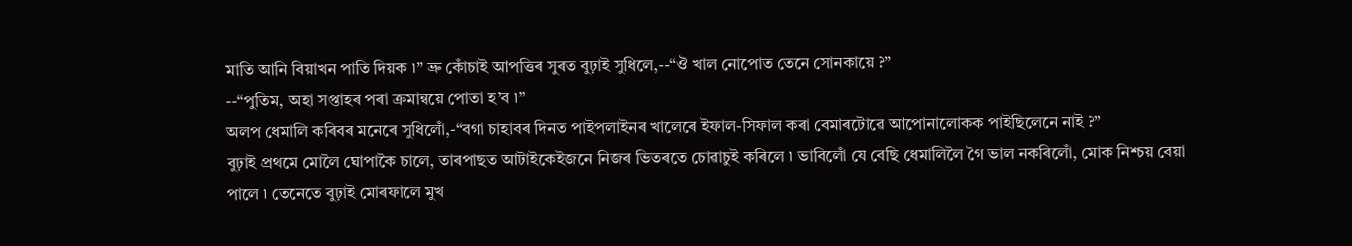মাতি আনি বিয়াখন পাতি দিয়ক ৷” ভ্ৰু কোঁচাই আপত্তিৰ সুৰত বুঢ়াই সুধিলে,--“ঔ খাল নোপোত তেনে সোনকায়ে ?”
--“পুতিম, অহা সপ্তাহৰ পৰা ক্ৰমান্বয়ে পোতা হ’ব ৷”
অলপ ধেমালি কৰিবৰ মনেৰে সুধিলোঁ,-“বগা চাহাবৰ দিনত পাইপলাইনৰ খালেৰে ইফাল-সিফাল কৰা বেমাৰটোৱে আপোনালোকক পাইছিলেনে নাই ?”
বুঢ়াই প্ৰথমে মোলৈ ঘোপাকৈ চালে, তাৰপাছত আটাইকেইজনে নিজৰ ভিতৰতে চোৱাচুই কৰিলে ৷ ভাবিলোঁ যে বেছি ধেমালিলৈ গৈ ভাল নকৰিলোঁ, মোক নিশ্চয় বেয়া পালে ৷ তেনেতে বুঢ়াই মোৰফালে মুখ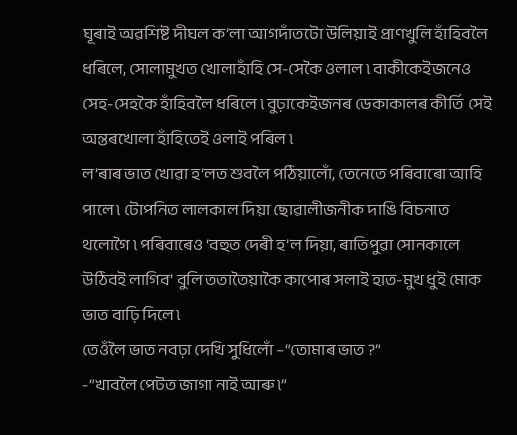ঘূৰাই অৱশিষ্ট দীঘল ক’লা আগদাঁতটো উলিয়াই প্ৰাণখুলি হাঁহিবলৈ ধৰিলে, সোলামুখত খোলাহাঁহি সে-সেকৈ ওলাল ৷ বাকীকেইজনেও সেহ-সেহকৈ হাঁহিবলৈ ধৰিলে ৷ বুঢ়াকেইজনৰ ডেকাকালৰ কীৰ্তি সেই অন্তৰখোলা হাঁহিতেই ওলাই পৰিল ৷
ল’ৰাৰ ভাত খোৱা হ’লত শুবলৈ পঠিয়ালোঁ, তেনেতে পৰিবাৰো আহি পালে ৷ টোপনিত লালকাল দিয়া ছোৱালীজনীক দাঙি বিচনাত থলোগৈ ৷ পৰিবাৰেও ‘বহুত দেৰী হ’ল দিয়া, ৰাতিপুৱা সোনকালে উঠিবই লাগিব’ বুলি ততাতৈয়াকৈ কাপোৰ সলাই হাত-মুখ ধুই মোক ভাত বাঢ়ি দিলে ৷
তেওঁলৈ ভাত নবঢ়া দেখি সুধিলোঁ –“তোমাৰ ভাত ?”
-“খাবলৈ পেটত জাগা নাই আৰু ৷”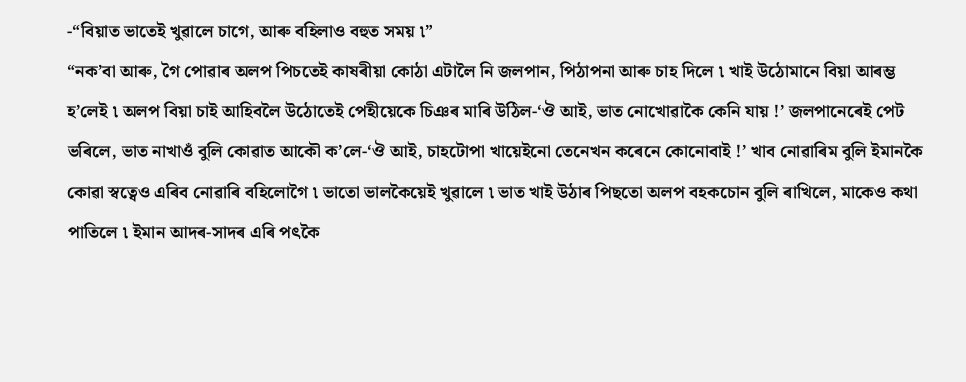-“বিয়াত ভাতেই খুৱালে চাগে, আৰু বহিলাও বহুত সময় ৷”
“নক’বা আৰু, গৈ পোৱাৰ অলপ পিচতেই কাষৰীয়া কোঠা এটালৈ নি জলপান, পিঠাপনা আৰু চাহ দিলে ৷ খাই উঠোমানে বিয়া আৰম্ভ হ’লেই ৷ অলপ বিয়া চাই আহিবলৈ উঠোতেই পেহীয়েকে চিঞৰ মাৰি উঠিল-‘ঔ আই, ভাত নোখোৱাকৈ কেনি যায় !’ জলপানেৰেই পেট ভৰিলে, ভাত নাখাওঁ বুলি কোৱাত আকৌ ক’লে-‘ঔ আই, চাহটোপা খায়েইনো তেনেখন কৰেনে কোনোবাই !’ খাব নোৱাৰিম বুলি ইমানকৈ কোৱা স্বত্বেও এৰিব নোৱাৰি বহিলোগৈ ৷ ভাতো ভালকৈয়েই খুৱালে ৷ ভাত খাই উঠাৰ পিছতো অলপ বহকচোন বুলি ৰাখিলে, মাকেও কথা পাতিলে ৷ ইমান আদৰ-সাদৰ এৰি পৎকৈ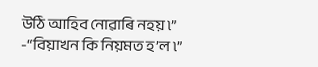উঠি আহিব নোৱাৰি নহয় ৷”
-“বিয়াখন কি নিয়মত হ’ল ৷”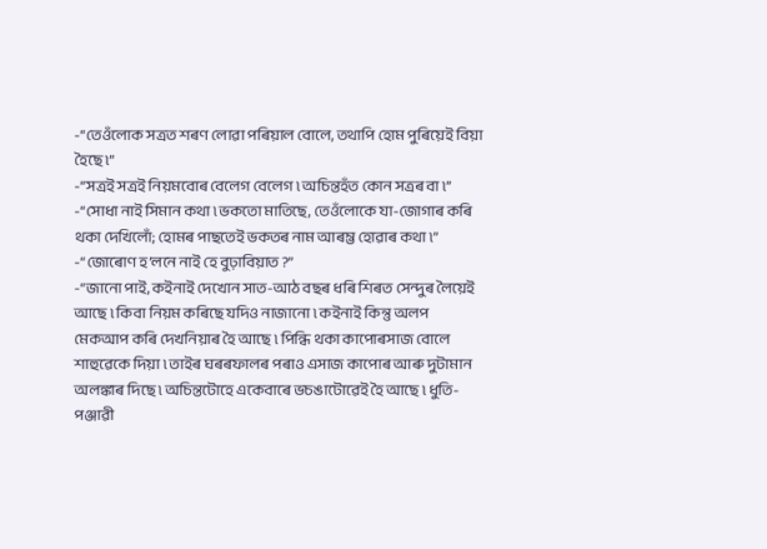-“তেওঁলোক সত্ৰত শৰণ লোৱা পৰিয়াল বোলে, তথাপি হোম পুৰিয়েই বিয়া হৈছে ৷”
-“সত্ৰই সত্ৰই নিয়মবোৰ বেলেগ বেলেগ ৷ অচিন্তহঁত কোন সত্ৰৰ বা ৷”
-“সোধা নাই সিমান কথা ৷ ভকতো মাতিছে, তেওঁলোকে যা-জোগাৰ কৰি থকা দেখিলোঁ; হোমৰ পাছতেই ভকতৰ নাম আৰম্ভ হোৱাৰ কথা ৷”
-“জোৰোণ হ’লনে নাই হে বুঢ়াবিয়াত ?”
-“জানো পাই, কইনাই দেখোন সাত-আঠ বছৰ ধৰি শিৰত সেন্দুৰ লৈয়েই আছে ৷ কিবা নিয়ম কৰিছে যদিও নাজানো ৷ কইনাই কিন্তু অলপ মেকআপ কৰি দেখনিয়াৰ হৈ আছে ৷ পিন্ধি থকা কাপোৰসাজ বোলে শাহুৱেকে দিয়া ৷ তাইৰ ঘৰৰফালৰ পৰাও এসাজ কাপোৰ আৰু দুটামান অলঙ্কাৰ দিছে ৷ অচিন্তটোহে একেবাৰে ভচঙাটোৱেই হৈ আছে ৷ ধুতি-পঞ্জাৱী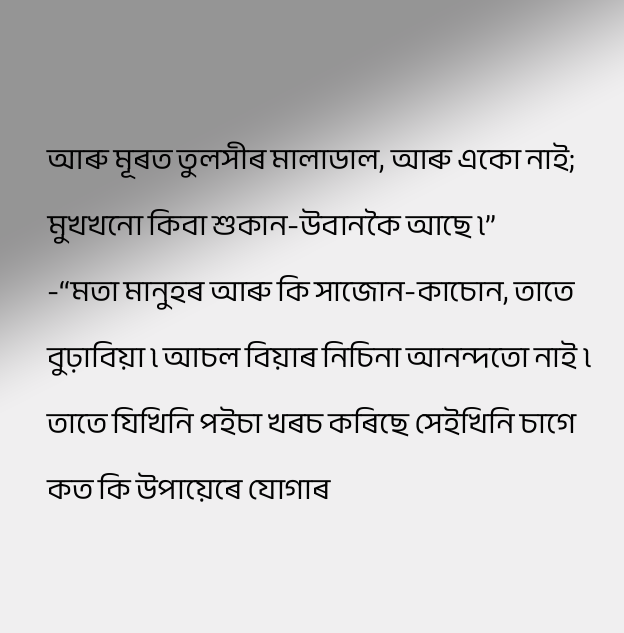আৰু মূৰত তুলসীৰ মালাডাল, আৰু একো নাই; মুখখনো কিবা শুকান-উবানকৈ আছে ৷”
-“মতা মানুহৰ আৰু কি সাজোন-কাচোন, তাতে বুঢ়াবিয়া ৷ আচল বিয়াৰ নিচিনা আনন্দতো নাই ৷ তাতে যিখিনি পইচা খৰচ কৰিছে সেইখিনি চাগে কত কি উপায়েৰে যোগাৰ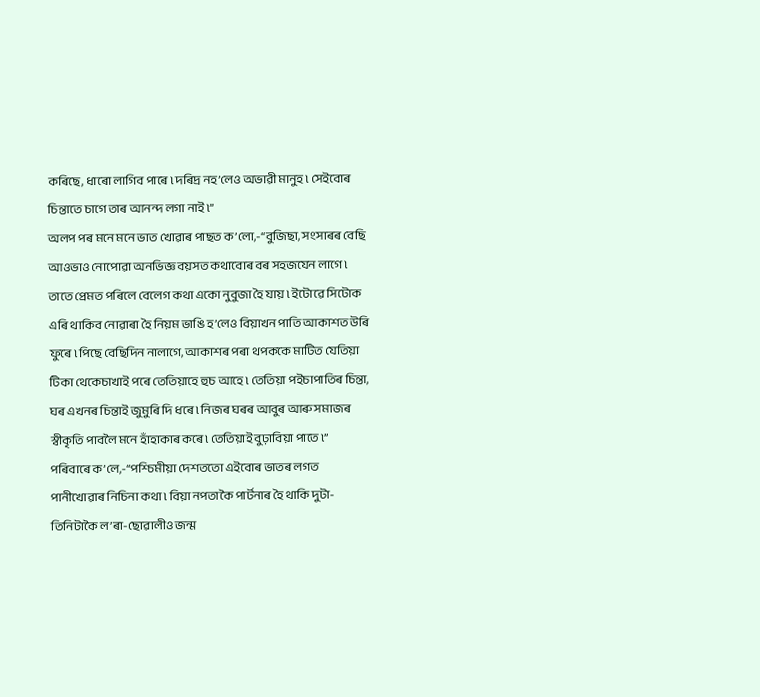কৰিছে, ধাৰো লাগিব পাৰে ৷ দৰিদ্ৰ নহ’লেও অভাৱী মানুহ ৷ সেইবোৰ চিন্তাতে চাগে তাৰ আনন্দ লগা নাই ৷”
অলপ পৰ মনে মনে ভাত খোৱাৰ পাছত ক’লো,-“বুজিছা, সংসাৰৰ বেছি আওভাও নোপোৱা অনভিজ্ঞ বয়সত কথাবোৰ বৰ সহজযেন লাগে ৷ তাতে প্ৰেমত পৰিলে বেলেগ কথা একো নুবুজা হৈ যায় ৷ ইটোৱে সিটোক এৰি থাকিব নোৱাৰা হৈ নিয়ম ভাঙি হ’লেও বিয়াখন পাতি আকাশত উৰি ফুৰে ৷ পিছে বেছিদিন নালাগে, আকাশৰ পৰা থপককে মাটিত যেতিয়া টিকা থেকেচাখাই পৰে তেতিয়াহে হুচ আহে ৷ তেতিয়া পইচাপাতিৰ চিন্তা, ঘৰ এখনৰ চিন্তাই জুমুৰি দি ধৰে ৷ নিজৰ ঘৰৰ আবুৰ আৰু সমাজৰ স্বীকৃতি পাবলৈ মনে হাঁহাকাৰ কৰে ৷ তেতিয়াই বুঢ়াবিয়া পাতে ৷”
পৰিবাৰে ক’লে,-“পশ্চিমীয়া দেশততো এইবোৰ ভাতৰ লগত পানীখোৱাৰ নিচিনা কথা ৷ বিয়া নপতাকৈ পাৰ্টনাৰ হৈ থাকি দুটা-তিনিটাকৈ ল’ৰা-ছোৱালীও জন্ম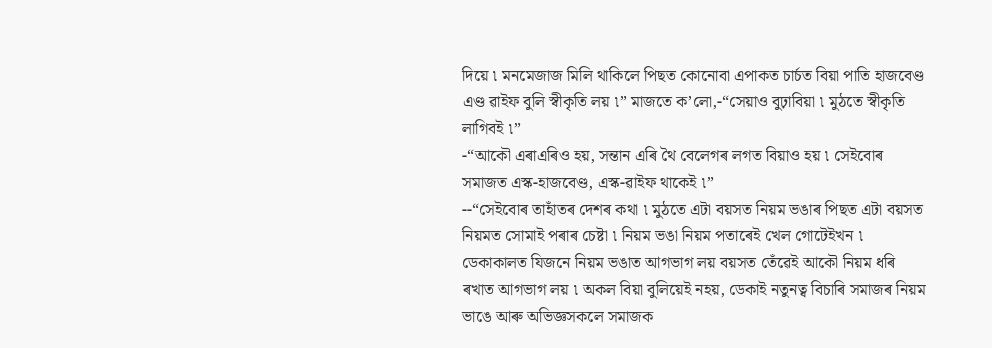দিয়ে ৷ মনমেজাজ মিলি থাকিলে পিছত কোনোবা এপাকত চাৰ্চত বিয়া পাতি হাজবেণ্ড এণ্ড ৱাইফ বুলি স্বীকৃতি লয় ৷” মাজতে ক’লো,-“সেয়াও বুঢ়াবিয়া ৷ মুঠতে স্বীকৃতি লাগিবই ৷”
-“আকৌ এৰাএৰিও হয়, সন্তান এৰি থৈ বেলেগৰ লগত বিয়াও হয় ৷ সেইবোৰ সমাজত এস্ক-হাজবেণ্ড, এস্ক-ৱাইফ থাকেই ৷”
--“সেইবোৰ তাহাঁতৰ দেশৰ কথা ৷ মুঠতে এটা বয়সত নিয়ম ভঙাৰ পিছত এটা বয়সত নিয়মত সোমাই পৰাৰ চেষ্টা ৷ নিয়ম ভঙা নিয়ম পতাৰেই খেল গোটেইখন ৷ ডেকাকালত যিজনে নিয়ম ভঙাত আগভাগ লয় বয়সত তেঁৱেই আকৌ নিয়ম ধৰি ৰখাত আগভাগ লয় ৷ অকল বিয়া বুলিয়েই নহয়, ডেকাই নতুনত্ব বিচাৰি সমাজৰ নিয়ম ভাঙে আৰু অভিজ্ঞসকলে সমাজক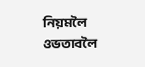নিয়মলৈ ওভতাবলৈ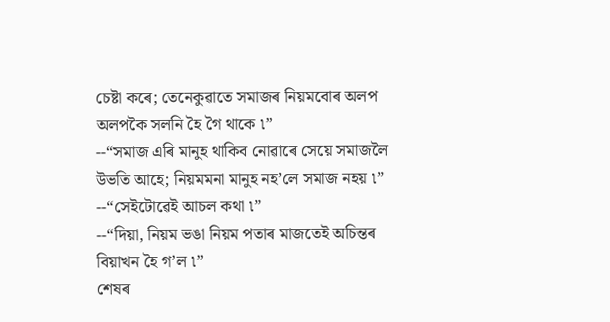চেষ্টা কৰে; তেনেকুৱাতে সমাজৰ নিয়মবোৰ অলপ অলপকৈ সলনি হৈ গৈ থাকে ৷”
--“সমাজ এৰি মানুহ থাকিব নোৱাৰে সেয়ে সমাজলৈ উভতি আহে; নিয়মমনা মানুহ নহ’লে সমাজ নহয় ৷”
--“সেইটোৱেই আচল কথা ৷”
--“দিয়া, নিয়ম ভঙা নিয়ম পতাৰ মাজতেই অচিন্তৰ বিয়াখন হৈ গ’ল ৷”
শেষৰ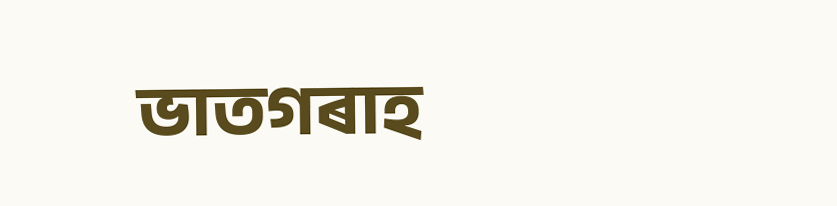ভাতগৰাহ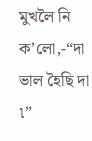মুখলৈ নি ক’লো,-“দা ভাল হৈছি দা ৷”